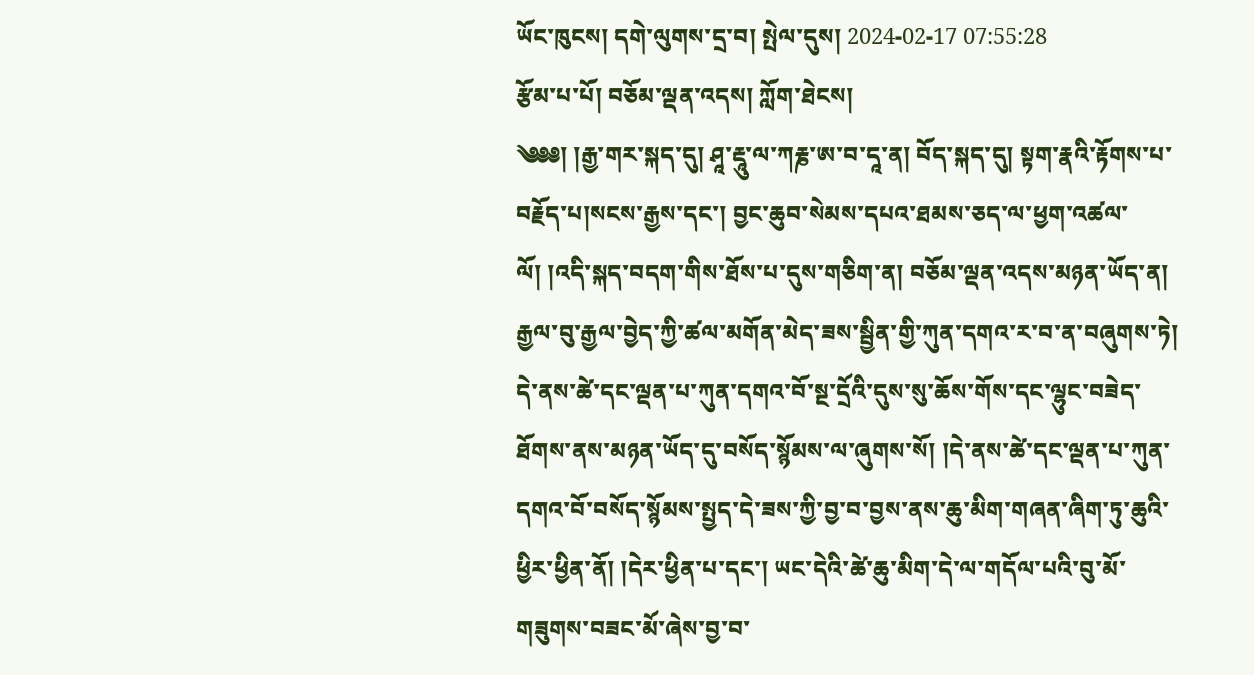ཡོང་ཁུངས། དགེ་ལུགས་དྲ་བ། སྤེལ་དུས། 2024-02-17 07:55:28
རྩོམ་པ་པོ། བཅོམ་ལྡན་འདས། ཀློག་ཐེངས།
༄༅༅། །རྒྱ་གར་སྐད་དུ། ཤཱ་རྡཱུ་ལ་ཀརྞ་ཨ་བ་དཱ་ན། བོད་སྐད་དུ། སྟག་རྣའི་རྟོགས་པ་བརྗོད་པ།སངས་རྒྱས་དང་། བྱང་ཆུབ་སེམས་དཔའ་ཐམས་ཅད་ལ་ཕྱག་འཚལ་ལོ། །འདི་སྐད་བདག་གིས་ཐོས་པ་དུས་གཅིག་ན། བཅོམ་ལྡན་འདས་མཉན་ཡོད་ན། རྒྱལ་བུ་རྒྱལ་བྱེད་ཀྱི་ཚལ་མགོན་མེད་ཟས་སྦྱིན་གྱི་ཀུན་དགའ་ར་བ་ན་བཞུགས་ཏེ། དེ་ནས་ཚེ་དང་ལྡན་པ་ཀུན་དགའ་བོ་སྔ་དྲོའི་དུས་སུ་ཆོས་གོས་དང་ལྷུང་བཟེད་ཐོགས་ནས་མཉན་ཡོད་དུ་བསོད་སྙོམས་ལ་ཞུགས་སོ། །དེ་ནས་ཚེ་དང་ལྡན་པ་ཀུན་དགའ་བོ་བསོད་སྙོམས་སྤྱད་དེ་ཟས་ཀྱི་བྱ་བ་བྱས་ནས་ཆུ་མིག་གཞན་ཞིག་ཏུ་ཆུའི་ཕྱིར་ཕྱིན་ནོ། །དེར་ཕྱིན་པ་དང་། ཡང་དེའི་ཚེ་ཆུ་མིག་དེ་ལ་གདོལ་པའི་བུ་མོ་གཟུགས་བཟང་མོ་ཞེས་བྱ་བ་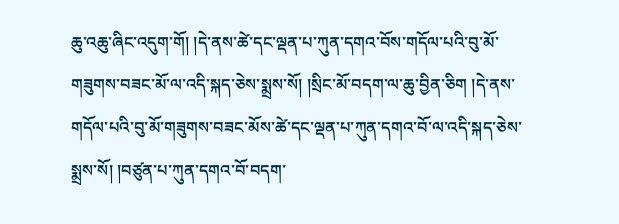ཆུ་འཆུ་ཞིང་འདུག་གོ། །དེ་ནས་ཚེ་དང་ལྡན་པ་ཀུན་དགའ་བོས་གདོལ་པའི་བུ་མོ་གཟུགས་བཟང་མོ་ལ་འདི་སྐད་ཅེས་སྨྲས་སོ། །སྲིང་མོ་བདག་ལ་ཆུ་བྱིན་ཅིག །དེ་ནས་གདོལ་པའི་བུ་མོ་གཟུགས་བཟང་མོས་ཚེ་དང་ལྡན་པ་ཀུན་དགའ་བོ་ལ་འདི་སྐད་ཅེས་སྨྲས་སོ། །བཙུན་པ་ཀུན་དགའ་བོ་བདག་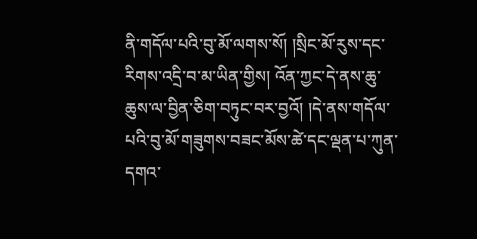ནི་གདོལ་པའི་བུ་མོ་ལགས་སོ། །སྲིང་མོ་རུས་དང་རིགས་འདྲི་བ་མ་ཡིན་གྱིས། འོན་ཀྱང་དེ་ནས་ཆུ་ཆུས་ལ་བྱིན་ཅིག་བཏུང་བར་བྱའོ། །དེ་ནས་གདོལ་པའི་བུ་མོ་གཟུགས་བཟང་མོས་ཚེ་དང་ལྡན་པ་ཀུན་དགའ་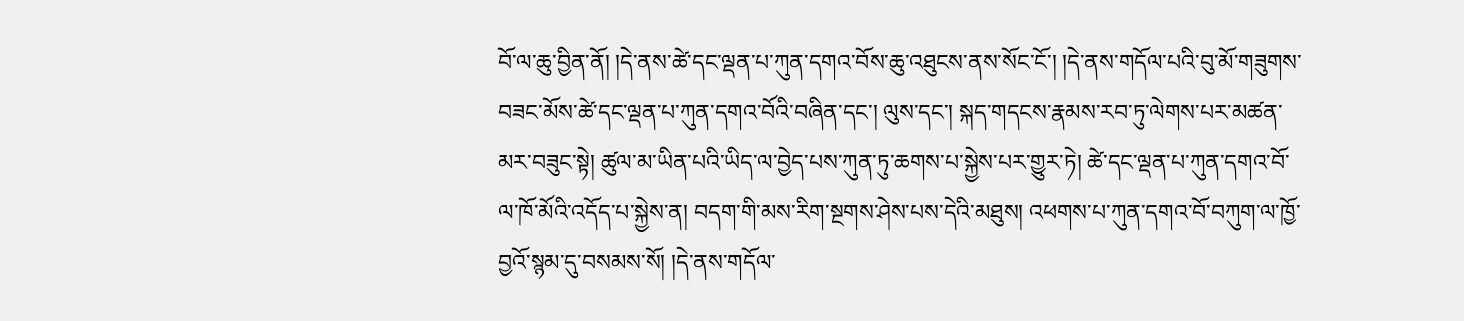བོ་ལ་ཆུ་བྱིན་ནོ། །དེ་ནས་ཚེ་དང་ལྡན་པ་ཀུན་དགའ་བོས་ཆུ་འཐུངས་ནས་སོང་ངོ་། །དེ་ནས་གདོལ་པའི་བུ་མོ་གཟུགས་བཟང་མོས་ཚེ་དང་ལྡན་པ་ཀུན་དགའ་བོའི་བཞིན་དང་། ལུས་དང་། སྐད་གདངས་རྣམས་རབ་ཏུ་ལེགས་པར་མཚན་མར་བཟུང་སྟེ། ཚུལ་མ་ཡིན་པའི་ཡིད་ལ་བྱེད་པས་ཀུན་ཏུ་ཆགས་པ་སྐྱེས་པར་གྱུར་ཏེ། ཚེ་དང་ལྡན་པ་ཀུན་དགའ་བོ་ལ་ཁོ་མོའི་འདོད་པ་སྐྱེས་ན། བདག་གི་མས་རིག་སྔགས་ཤེས་པས་དེའི་མཐུས། འཕགས་པ་ཀུན་དགའ་བོ་བཀུག་ལ་ཁྱོ་བྱའོ་སྙམ་དུ་བསམས་སོ། །དེ་ནས་གདོལ་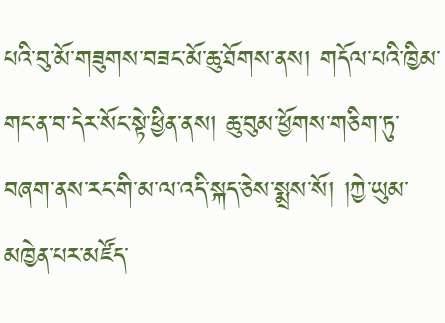པའི་བུ་མོ་གཟུགས་བཟང་མོ་ཆུ་ཐོགས་ནས། གདོལ་པའི་ཁྱིམ་གང་ན་བ་དེར་སོང་སྟེ་ཕྱིན་ནས། ཆུ་བུམ་ཕྱོགས་གཅིག་ཏུ་བཞག་ནས་རང་གི་མ་ལ་འདི་སྐད་ཅེས་སྨྲས་སོ། །ཀྱེ་ཡུམ་མཁྱེན་པར་མཛོད་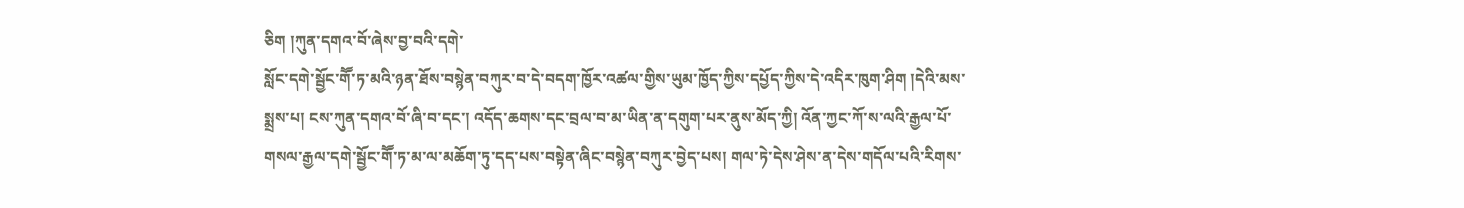ཅིག །ཀུན་དགའ་བོ་ཞེས་བྱ་བའི་དགེ་
སློང་དགེ་སྦྱོང་གཽ་ཏ་མའི་ཉན་ཐོས་བསྙེན་བཀུར་བ་དེ་བདག་ཁྱོར་འཚལ་གྱིས་ཡུམ་ཁྱོད་ཀྱིས་དཔྱོད་ཀྱིས་དེ་འདིར་ཁུག་ཤིག །དེའི་མས་སྨྲས་པ། ངས་ཀུན་དགའ་བོ་ཞི་བ་དང་། འདོད་ཆགས་དང་བྲལ་བ་མ་ཡིན་ན་དགུག་པར་ནུས་མོད་ཀྱི། འོན་ཀྱང་ཀོ་ས་ལའི་རྒྱལ་པོ་གསལ་རྒྱལ་དགེ་སྦྱོང་གཽ་ཏ་མ་ལ་མཆོག་ཏུ་དད་པས་བསྟེན་ཞིང་བསྙེན་བཀུར་བྱེད་པས། གལ་ཏེ་དེས་ཤེས་ན་དེས་གདོལ་པའི་རིགས་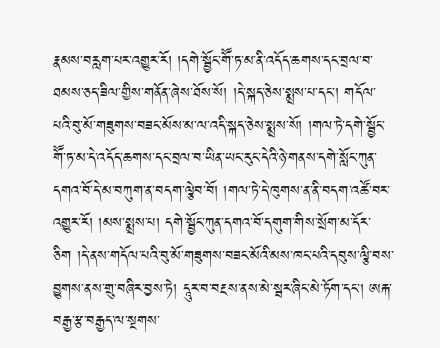རྣམས་བརླག་པར་འགྱུར་རོ། །དགེ་སྦྱོང་གཽ་ཏ་མ་ནི་འདོད་ཆགས་དང་བྲལ་བ་ཐམས་ཅད་ཟིལ་གྱིས་གནོན་ཞེས་ཐོས་སོ། །དེ་སྐད་ཅེས་སྨྲས་པ་དང་། གདོལ་པའི་བུ་མོ་གཟུགས་བཟང་མོས་མ་ལ་འདི་སྐད་ཅེས་སྨྲས་སོ། །གལ་ཏེ་དགེ་སྦྱོང་གཽ་ཏ་མ་དེ་འདོད་ཆགས་དང་བྲལ་བ་ཡིན་ཡང་རུང་དེའི་ཉེ་གནས་དགེ་སློང་ཀུན་དགའ་བོ་དེ་མ་བཀུག་ན་བདག་ལྕེབ་བོ། །གལ་ཏེ་དེ་ཁུགས་ན་ནི་བདག་འཚོ་བར་འགྱུར་རོ། །མས་སྨྲས་པ། དགེ་སྦྱོང་ཀུན་དགའ་བོ་དགུག་གིས་སྲོག་མ་དོར་ཅིག །དེ་ནས་གདོལ་པའི་བུ་མོ་གཟུགས་བཟང་མོའི་མས་ཁང་པའི་དབུས་ལྕི་བས་བྱུགས་ནས་གྲུ་བཞིར་བྱས་ཏེ། དཱུར་བ་བརྔས་ནས་མེ་སྦར་ཞིང་མེ་ཏོག་དང་། ཨརྐ་བརྒྱ་རྩ་བརྒྱད་ལ་སྔགས་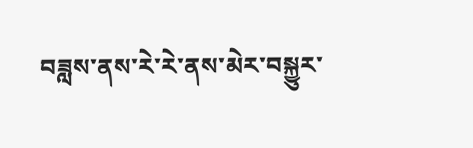བཟླས་ནས་རེ་རེ་ནས་མེར་བསྐྱུར་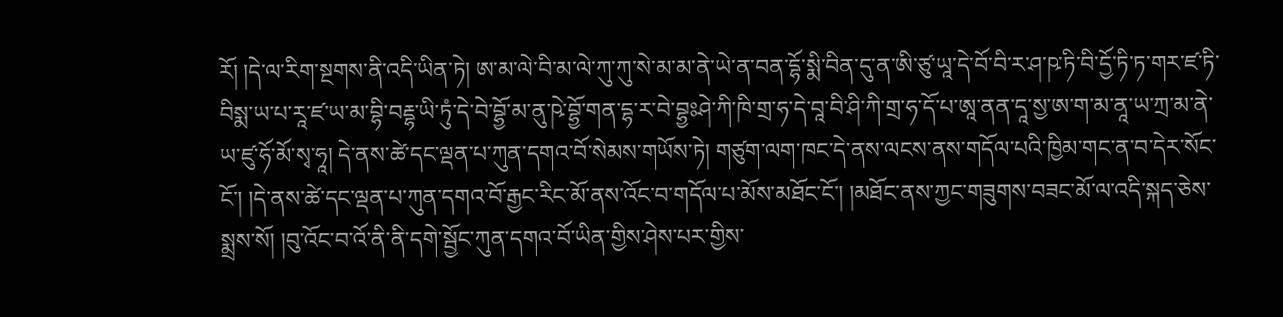རོ། །དེ་ལ་རིག་སྔགས་ནི་འདི་ཡིན་ཏེ། ཨ་མ་ལེ་བི་མ་ལེ་ཀུ་ཀུ་སེ་མ་མ་ནེ་ཡེ་ན་བན་དྷོ་སྨི་བིན་དུ་ན་ཨི་ཙུ་ཡཱ་དེ་བོ་བི་ར་ཤ་ཥ་ཏི་བི་དྱོ་ཏི་ཏ་གར་ཛ་ཏི་བིསྨ་ཡ་པ་རཱ་ཛ་ཡ་མ་བྷི་བརྡྷ་ཡི་ཏུཾ་དེ་བེ་བྷྱོ་མ་ནུ་ཥེ་བྷྱོ་གན་དྷ་ར་བེ་བྷྱཿཤེ་ཀི་ཁི་གྲ་ཧ་དེ་བཱ་བི་ཤི་ཀི་གྲ་ཧ་དོ་པ་ཨཱ་ནན་དཱ་སྱ་ཨ་ག་མ་ནཱ་ཡ་ཀྲ་མ་ནེ་ཡ་ཛུ་ཧོ་མོ་སྭ་ཧཱ། དེ་ནས་ཚེ་དང་ལྡན་པ་ཀུན་དགའ་བོ་སེམས་གཡོས་ཏེ། གཙུག་ལག་ཁང་དེ་ནས་ལངས་ནས་གདོལ་པའི་ཁྱིམ་གང་ན་བ་དེར་སོང་ངོ་། །དེ་ནས་ཚེ་དང་ལྡན་པ་ཀུན་དགའ་བོ་རྒྱང་རིང་མོ་ནས་འོང་བ་གདོལ་པ་མོས་མཐོང་ངོ་། །མཐོང་ནས་ཀྱང་གཟུགས་བཟང་མོ་ལ་འདི་སྐད་ཅེས་སྨྲས་སོ། །བུ་འོང་བ་འོ་ནི་ནི་དགེ་སྦྱོང་ཀུན་དགའ་བོ་ཡིན་གྱིས་ཤེས་པར་གྱིས་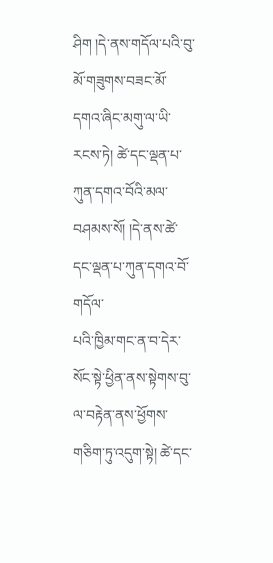ཤིག །དེ་ནས་གདོལ་པའི་བུ་མོ་གཟུགས་བཟང་མོ་དགའ་ཞིང་མགུ་ལ་ཡི་རངས་ཏེ། ཚེ་དང་ལྡན་པ་ཀུན་དགའ་བོའི་མལ་བཤམས་སོ། །དེ་ནས་ཚེ་དང་ལྡན་པ་ཀུན་དགའ་བོ་གདོལ་
པའི་ཁྱིམ་གང་ན་བ་དེར་སོང་སྟེ་ཕྱིན་ནས་སྟེགས་བུ་ལ་བརྟེན་ནས་ཕྱོགས་གཅིག་ཏུ་འདུག་སྟེ། ཚེ་དང་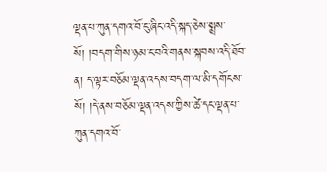ལྡན་པ་ཀུན་དགའ་བོ་ངུ་ཞིང་འདི་སྐད་ཅེས་སྨྲས་སོ། །བདག་གིས་ཉམ་ང་བའི་གནས་སྐབས་འདི་ཐོབ་ན། ད་ལྟར་བཅོམ་ལྡན་འདས་བདག་ལ་མི་དགོངས་སོ། །དེ་ནས་བཅོམ་ལྡན་འདས་ཀྱིས་ཚེ་དང་ལྡན་པ་ཀུན་དགའ་བོ་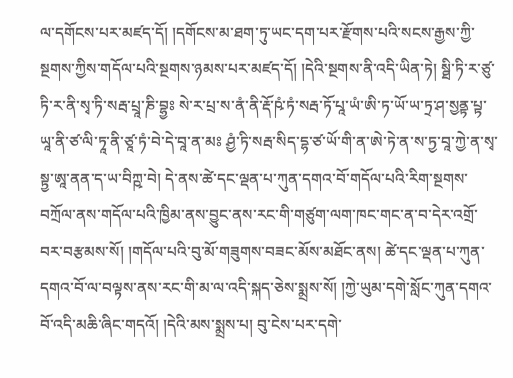ལ་དགོངས་པར་མཛད་དོ། །དགོངས་མ་ཐག་ཏུ་ཡང་དག་པར་རྫོགས་པའི་སངས་རྒྱས་ཀྱི་སྔགས་ཀྱིས་གདོལ་པའི་སྔགས་ཉམས་པར་མཛད་དོ། །དེའི་སྔགས་ནི་འདི་ཡིན་ཏེ། སྠི་ཏི་ར་ཙུ་ཏི་ར་ནི་སྭ་ཏི་སརྦ་པྲཱ་ཎི་བྷྱཿ སེ་ར་པྲ་ས་ནཾ་ནི་རྡོ་ཥཾ་ཏཾ་སརྦ་ཏོ་པཱ་ཡཾ་ཨི་ཏ་ཡོ་ཡ་ཏྲ་ཤ་སྱནྟ་པྟ་ཡཱ་ནི་ཙ་ལི་ཏཱ་ནི་ཙཱ་ཏཾ་བེ་དེ་བཱ་ན་མཿ ཤྱཾ་ཏི་སརྦ་སིད་དྷ་ཙ་ཡོ་གི་ན་ཨེ་ཏེ་ན་ས་ཏྱ་བཱ་ཀྱེ་ན་སྭ་སྟྱ་ཨཱ་ནན་ད་ཡ་བིཀྵ་བེ། དེ་ནས་ཚེ་དང་ལྡན་པ་ཀུན་དགའ་བོ་གདོལ་པའི་རིག་སྔགས་བཀྲོལ་ནས་གདོལ་པའི་ཁྱིམ་ནས་བྱུང་ནས་རང་གི་གཙུག་ལག་ཁང་གང་ན་བ་དེར་འགྲོ་བར་བརྩམས་སོ། །གདོལ་པའི་བུ་མོ་གཟུགས་བཟང་མོས་མཐོང་ནས། ཚེ་དང་ལྡན་པ་ཀུན་དགའ་བོ་ལ་བལྟས་ནས་རང་གི་མ་ལ་འདི་སྐད་ཅེས་སྨྲས་སོ། །ཀྱེ་ཡུམ་དགེ་སློང་ཀུན་དགའ་བོ་འདི་མཆི་ཞིང་གདའོ། །དེའི་མས་སྨྲས་པ། བུ་ངེས་པར་དགེ་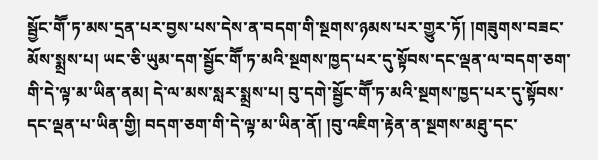སྦྱོང་གཽ་ཏ་མས་དྲན་པར་བྱས་པས་དེས་ན་བདག་གི་སྔགས་ཉམས་པར་གྱུར་ཏོ། །གཟུགས་བཟང་མོས་སྨྲས་པ། ཡང་ཅི་ཡུམ་དག་སྦྱོང་གཽ་ཏ་མའི་སྔགས་ཁྱད་པར་དུ་སྟོབས་དང་ལྡན་ལ་བདག་ཅག་གི་དེ་ལྟ་མ་ཡིན་ནམ། དེ་ལ་མས་སླར་སྨྲས་པ། བུ་དགེ་སྦྱོང་གཽ་ཏ་མའི་སྔགས་ཁྱད་པར་དུ་སྟོབས་དང་ལྡན་པ་ཡིན་གྱི། བདག་ཅག་གི་དེ་ལྟ་མ་ཡིན་ནོ། །བུ་འཇིག་རྟེན་ན་སྔགས་མཐུ་དང་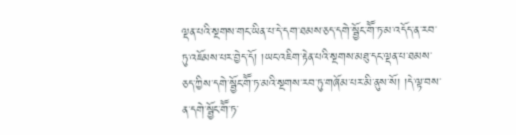ལྡན་པའི་སྔགས་གང་ཡིན་པ་དེ་དག་ཐམས་ཅད་དགེ་སྦྱོང་གཽ་ཏ་མ་འདོད་ན་རབ་ཏུ་འཇོམས་པར་བྱེད་དོ། །ཡང་འཇིག་རྟེན་པའི་སྔགས་མཐུ་དང་ལྡན་པ་ཐམས་ཅད་ཀྱིས་དགེ་སྦྱོང་གཽ་ཏ་མའི་སྔགས་རབ་ཏུ་གཞོམ་པར་མི་ནུས་སོ། །དེ་ལྟ་བས་ན་དགེ་སྦྱོང་གཽ་ཏ་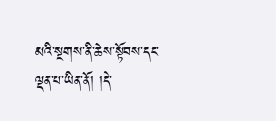མའི་སྔགས་ནི་ཆེས་སྟོབས་དང་ལྡན་པ་ཡིན་ནོ། །དེ་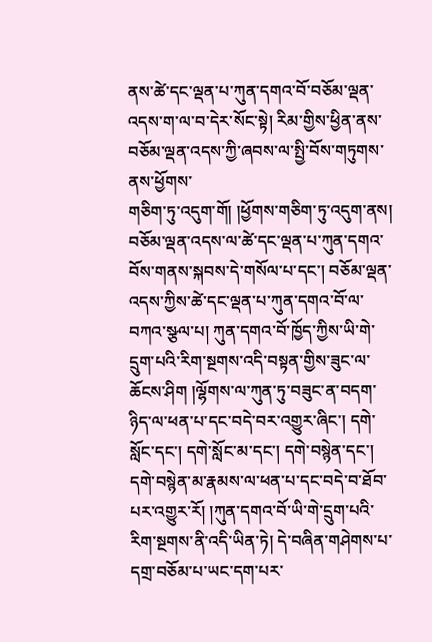ནས་ཚེ་དང་ལྡན་པ་ཀུན་དགའ་བོ་བཅོམ་ལྡན་འདས་ག་ལ་བ་དེར་སོང་སྟེ། རིམ་གྱིས་ཕྱིན་ནས་བཅོམ་ལྡན་འདས་ཀྱི་ཞབས་ལ་སྤྱི་བོས་གཏུགས་ནས་ཕྱོགས་
གཅིག་ཏུ་འདུག་གོ། །ཕྱོགས་གཅིག་ཏུ་འདུག་ནས། བཅོམ་ལྡན་འདས་ལ་ཚེ་དང་ལྡན་པ་ཀུན་དགའ་བོས་གནས་སྐབས་དེ་གསོལ་པ་དང་། བཅོམ་ལྡན་འདས་ཀྱིས་ཚེ་དང་ལྡན་པ་ཀུན་དགའ་བོ་ལ་བཀའ་སྩལ་པ། ཀུན་དགའ་བོ་ཁྱོད་ཀྱིས་ཡི་གེ་དྲུག་པའི་རིག་སྔགས་འདི་བསྟན་གྱིས་ཟུང་ལ་ཆོངས་ཤིག །ལྷོགས་ལ་ཀུན་ཏུ་བཟུང་ན་བདག་ཉིད་ལ་ཕན་པ་དང་བདེ་བར་འགྱུར་ཞིང་། དགེ་སློང་དང་། དགེ་སློང་མ་དང་། དགེ་བསྙེན་དང་། དགེ་བསྙེན་མ་རྣམས་ལ་ཕན་པ་དང་བདེ་བ་ཐོབ་པར་འགྱུར་རོ། །ཀུན་དགའ་བོ་ཡི་གེ་དྲུག་པའི་རིག་སྔགས་ནི་འདི་ཡིན་ཏེ། དེ་བཞིན་གཤེགས་པ་དགྲ་བཅོམ་པ་ཡང་དག་པར་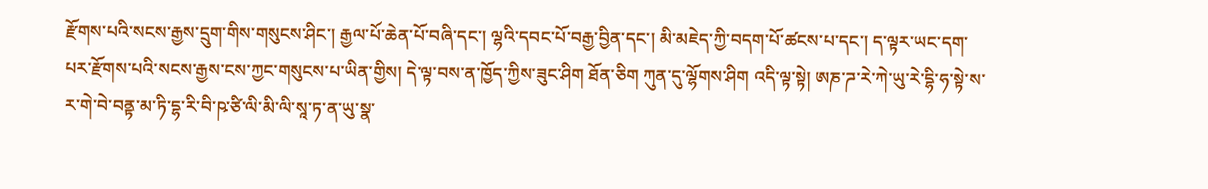རྫོགས་པའི་སངས་རྒྱས་དྲུག་གིས་གསུངས་ཤིང་། རྒྱལ་པོ་ཆེན་པོ་བཞི་དང་། ལྷའི་དབང་པོ་བརྒྱ་བྱིན་དང་། མི་མཇེད་ཀྱི་བདག་པོ་ཚངས་པ་དང་། ད་ལྟར་ཡང་དག་པར་རྫོགས་པའི་སངས་རྒྱས་ངས་ཀྱང་གསུངས་པ་ཡིན་གྱིས། དེ་ལྟ་བས་ན་ཁྱོད་ཀྱིས་ཟུང་ཤིག ཐོན་ཅིག ཀུན་དུ་ལྷོགས་ཤིག འདི་ལྟ་སྟེ། ཨཎ་ཌ་རེ་ཀེ་ཡུ་རེ་དྷི་ཧ་སྟེ་ས་ར་གེ་བེ་བནྟ་མ་ཏི་དྷ་རི་བི་ཥ་ཙི་ལི་མི་ལི་སཱ་ཏ་ན་ཡུ་སྣ་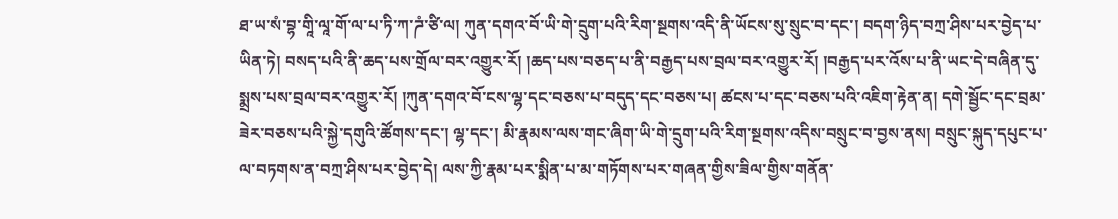ཐ་ཡ་སཾ་བྷ་གཱི་ལཱ་གོ་ལ་པ་ཏི་ཀ་ཌཾ་ཙི་ལ། ཀུན་དགའ་བོ་ཡི་གེ་དྲུག་པའི་རིག་སྔགས་འདི་ནི་ཡོངས་སུ་སྲུང་བ་དང་། བདག་ཉིད་བཀྲ་ཤིས་པར་བྱེད་པ་ཡིན་ཏེ། བསད་པའི་ནི་ཆད་པས་གྲོལ་བར་འགྱུར་རོ། །ཆད་པས་བཅད་པ་ནི་བརྒྱད་པས་བྲལ་བར་འགྱུར་རོ། །བརྒྱད་པར་འོས་པ་ནི་ཡང་དེ་བཞིན་དུ་སྨྲས་པས་བྲལ་བར་འགྱུར་རོ། །ཀུན་དགའ་བོ་ངས་ལྷ་དང་བཅས་པ་བདུད་དང་བཅས་པ། ཚངས་པ་དང་བཅས་པའི་འཇིག་རྟེན་ན། དགེ་སྦྱོང་དང་བྲམ་ཟེར་བཅས་པའི་སྐྱེ་དགུའི་ཚོགས་དང་། ལྷ་དང་། མི་རྣམས་ལས་གང་ཞིག་ཡི་གེ་དྲུག་པའི་རིག་སྔགས་འདིས་བསྲུང་བ་བྱས་ནས། བསྲུང་སྐུད་དཔུང་པ་ལ་བཏགས་ན་བཀྲ་ཤིས་པར་བྱེད་དེ། ལས་ཀྱི་རྣམ་པར་སྨིན་པ་མ་གཏོགས་པར་གཞན་གྱིས་ཟིལ་གྱིས་གནོན་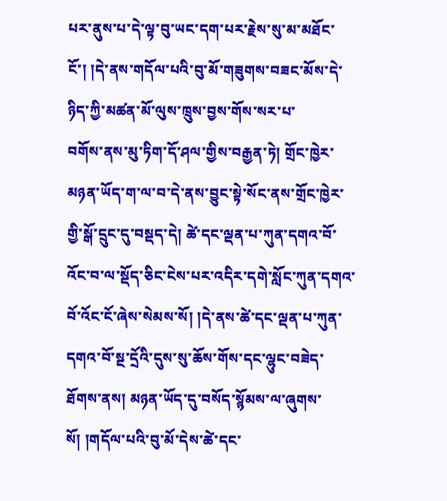པར་ནུས་པ་དེ་ལྟ་བུ་ཡང་དག་པར་རྗེས་སུ་མ་མཐོང་ངོ་། །དེ་ནས་གདོལ་པའི་བུ་མོ་གཟུགས་བཟང་མོས་དེ་ཉིད་ཀྱི་མཚན་མོ་ལུས་ཁྲུས་བྱས་གོས་སར་པ་
བགོས་ནས་མུ་ཏིག་དོ་ཤལ་གྱིས་བརྒྱན་ཏེ། གྲོང་ཁྱེར་མཉན་ཡོད་ག་ལ་བ་དེ་ནས་བྱུང་སྟེ་སོང་ནས་གྲོང་ཁྱེར་གྱི་སྒོ་དྲུང་དུ་བསྡད་དེ། ཚེ་དང་ལྡན་པ་ཀུན་དགའ་བོ་འོང་བ་ལ་སྡོད་ཅིང་ངེས་པར་འདིར་དགེ་སློང་ཀུན་དགའ་བོ་འོང་ངོ་ཞེས་སེམས་སོ། །དེ་ནས་ཚེ་དང་ལྡན་པ་ཀུན་དགའ་བོ་སྔ་དྲོའི་དུས་སུ་ཆོས་གོས་དང་ལྷུང་བཟེད་ཐོགས་ནས། མཉན་ཡོད་དུ་བསོད་སྙོམས་ལ་ཞུགས་སོ། །གདོལ་པའི་བུ་མོ་དེས་ཚེ་དང་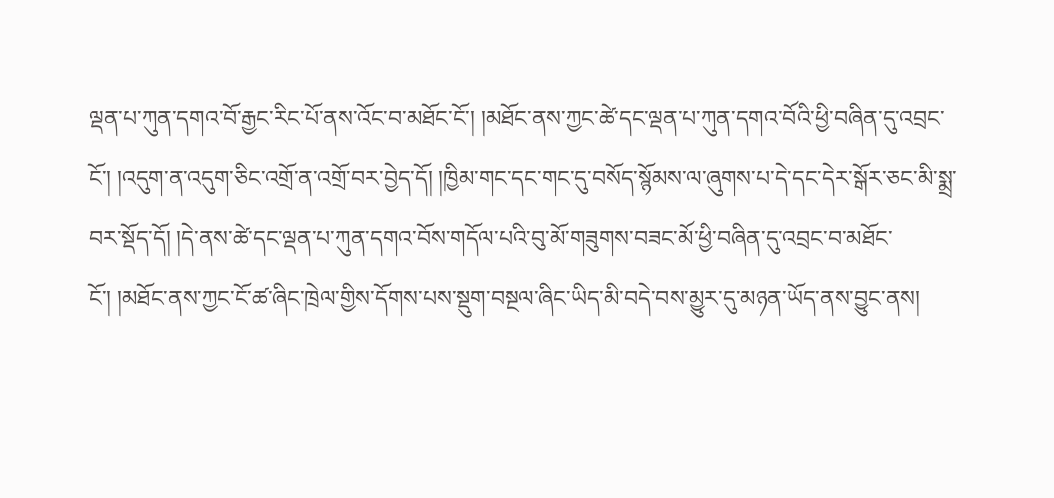ལྡན་པ་ཀུན་དགའ་བོ་རྒྱང་རིང་པོ་ནས་འོང་བ་མཐོང་ངོ་། །མཐོང་ནས་ཀྱང་ཚེ་དང་ལྡན་པ་ཀུན་དགའ་བོའི་ཕྱི་བཞིན་དུ་འབྲང་ངོ་། །འདུག་ན་འདུག་ཅིང་འགྲོ་ན་འགྲོ་བར་བྱེད་དོ། །ཁྱིམ་གང་དང་གང་དུ་བསོད་སྙོམས་ལ་ཞུགས་པ་དེ་དང་དེར་སྒོར་ཅང་མི་སྨྲ་བར་སྡོད་དོ། །དེ་ནས་ཚེ་དང་ལྡན་པ་ཀུན་དགའ་བོས་གདོལ་པའི་བུ་མོ་གཟུགས་བཟང་མོ་ཕྱི་བཞིན་དུ་འབྲང་བ་མཐོང་ངོ་། །མཐོང་ནས་ཀྱང་ངོ་ཚ་ཞིང་ཁྲེལ་གྱིས་དོགས་པས་སྡུག་བསྔལ་ཞིང་ཡིད་མི་བདེ་བས་མྱུར་དུ་མཉན་ཡོད་ནས་བྱུང་ནས།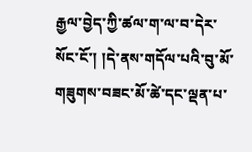རྒྱལ་བྱེད་ཀྱི་ཚལ་ག་ལ་བ་དེར་སོང་ངོ་། །དེ་ནས་གདོལ་པའི་བུ་མོ་གཟུགས་བཟང་མོ་ཚེ་དང་ལྡན་པ་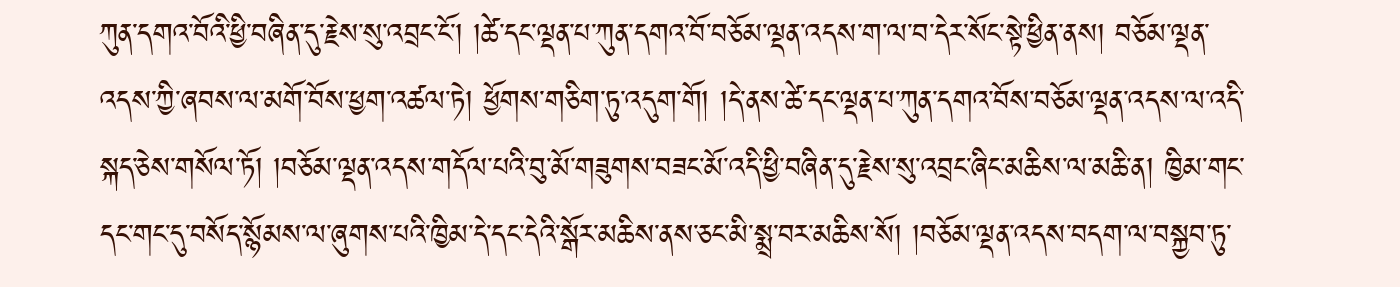ཀུན་དགའ་བོའི་ཕྱི་བཞིན་དུ་རྗེས་སུ་འབྲང་ངོ་། །ཚེ་དང་ལྡན་པ་ཀུན་དགའ་བོ་བཅོམ་ལྡན་འདས་ག་ལ་བ་དེར་སོང་སྟེ་ཕྱིན་ནས། བཅོམ་ལྡན་འདས་ཀྱི་ཞབས་ལ་མགོ་བོས་ཕྱག་འཚལ་ཏེ། ཕྱོགས་གཅིག་ཏུ་འདུག་གོ། །དེ་ནས་ཚེ་དང་ལྡན་པ་ཀུན་དགའ་བོས་བཅོམ་ལྡན་འདས་ལ་འདི་སྐད་ཅེས་གསོལ་ཏོ། །བཅོམ་ལྡན་འདས་གདོལ་པའི་བུ་མོ་གཟུགས་བཟང་མོ་འདི་ཕྱི་བཞིན་དུ་རྗེས་སུ་འབྲང་ཞིང་མཆིས་ལ་མཆི་ན། ཁྱིམ་གང་དང་གང་དུ་བསོད་སྙོམས་ལ་ཞུགས་པའི་ཁྱིམ་དེ་དང་དེའི་སྒོར་མཆིས་ནས་ཅང་མི་སྨྲ་བར་མཆིས་སོ། །བཅོམ་ལྡན་འདས་བདག་ལ་བསྐྱབ་ཏུ་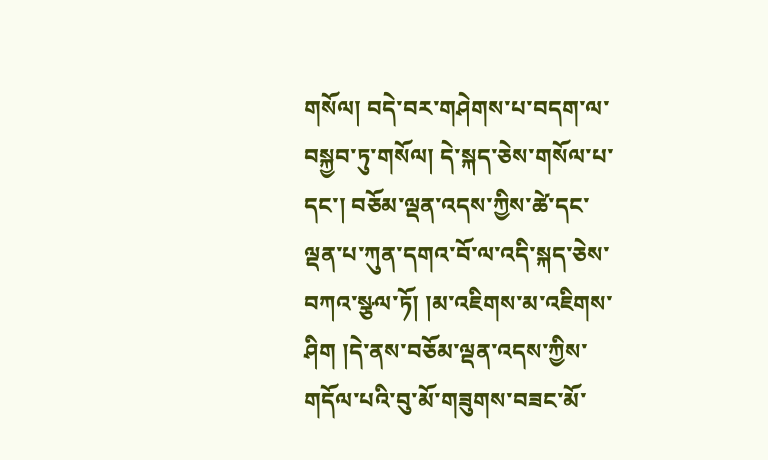གསོལ། བདེ་བར་གཤེགས་པ་བདག་ལ་བསྐྱབ་ཏུ་གསོལ། དེ་སྐད་ཅེས་གསོལ་པ་དང་། བཅོམ་ལྡན་འདས་ཀྱིས་ཚེ་དང་ལྡན་པ་ཀུན་དགའ་བོ་ལ་འདི་སྐད་ཅེས་བཀའ་སྩལ་ཏོ། །མ་འཇིགས་མ་འཇིགས་ཤིག །དེ་ནས་བཅོམ་ལྡན་འདས་ཀྱིས་གདོལ་པའི་བུ་མོ་གཟུགས་བཟང་མོ་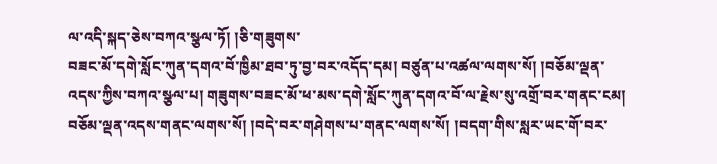ལ་འདི་སྐད་ཅེས་བཀའ་སྩལ་ཏོ། །ཅི་གཟུགས་
བཟང་མོ་དགེ་སློང་ཀུན་དགའ་བོ་ཁྱིམ་ཐབ་ཏུ་བྱ་བར་འདོད་དམ། བཙུན་པ་འཚལ་ལགས་སོ། །བཅོམ་ལྡན་འདས་ཀྱིས་བཀའ་སྩལ་པ། གཟུགས་བཟང་མོ་ཕ་མས་དགེ་སློང་ཀུན་དགའ་བོ་ལ་རྗེས་སུ་འགྲོ་བར་གནང་ངམ། བཅོམ་ལྡན་འདས་གནང་ལགས་སོ། །བདེ་བར་གཤེགས་པ་གནང་ལགས་སོ། །བདག་གིས་སླར་ཡང་གོ་བར་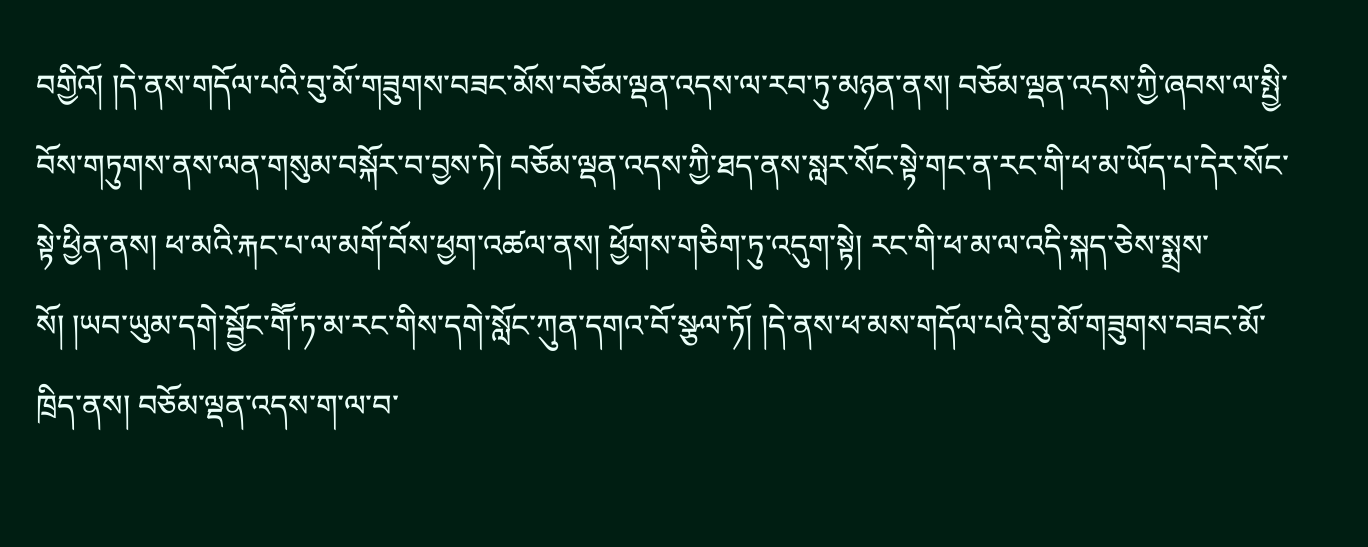བགྱིའོ། །དེ་ནས་གདོལ་པའི་བུ་མོ་གཟུགས་བཟང་མོས་བཅོམ་ལྡན་འདས་ལ་རབ་ཏུ་མཉན་ནས། བཅོམ་ལྡན་འདས་ཀྱི་ཞབས་ལ་སྤྱི་བོས་གཏུགས་ནས་ལན་གསུམ་བསྐོར་བ་བྱས་ཏེ། བཅོམ་ལྡན་འདས་ཀྱི་ཐད་ནས་སླར་སོང་སྟེ་གང་ན་རང་གི་ཕ་མ་ཡོད་པ་དེར་སོང་སྟེ་ཕྱིན་ནས། ཕ་མའི་རྐང་པ་ལ་མགོ་བོས་ཕྱག་འཚལ་ནས། ཕྱོགས་གཅིག་ཏུ་འདུག་སྟེ། རང་གི་ཕ་མ་ལ་འདི་སྐད་ཅེས་སྨྲས་སོ། །ཡབ་ཡུམ་དགེ་སྦྱོང་གཽ་ཏ་མ་རང་གིས་དགེ་སློང་ཀུན་དགའ་བོ་སྩལ་ཏོ། །དེ་ནས་ཕ་མས་གདོལ་པའི་བུ་མོ་གཟུགས་བཟང་མོ་ཁྲིད་ནས། བཅོམ་ལྡན་འདས་ག་ལ་བ་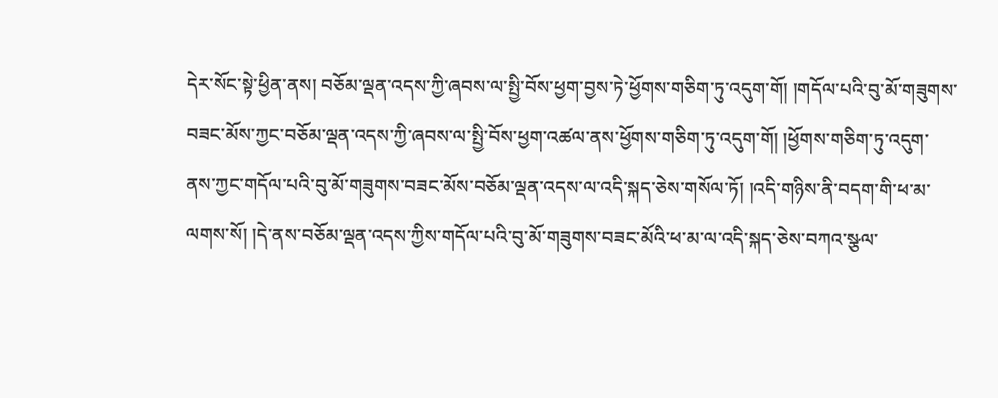དེར་སོང་སྟེ་ཕྱིན་ནས། བཅོམ་ལྡན་འདས་ཀྱི་ཞབས་ལ་སྤྱི་བོས་ཕྱག་བྱས་ཏེ་ཕྱོགས་གཅིག་ཏུ་འདུག་གོ། །གདོལ་པའི་བུ་མོ་གཟུགས་བཟང་མོས་ཀྱང་བཅོམ་ལྡན་འདས་ཀྱི་ཞབས་ལ་སྤྱི་བོས་ཕྱག་འཚལ་ནས་ཕྱོགས་གཅིག་ཏུ་འདུག་གོ། །ཕྱོགས་གཅིག་ཏུ་འདུག་ནས་ཀྱང་གདོལ་པའི་བུ་མོ་གཟུགས་བཟང་མོས་བཅོམ་ལྡན་འདས་ལ་འདི་སྐད་ཅེས་གསོལ་ཏོ། །འདི་གཉིས་ནི་བདག་གི་ཕ་མ་ལགས་སོ། །དེ་ནས་བཅོམ་ལྡན་འདས་ཀྱིས་གདོལ་པའི་བུ་མོ་གཟུགས་བཟང་མོའི་ཕ་མ་ལ་འདི་སྐད་ཅེས་བཀའ་སྩལ་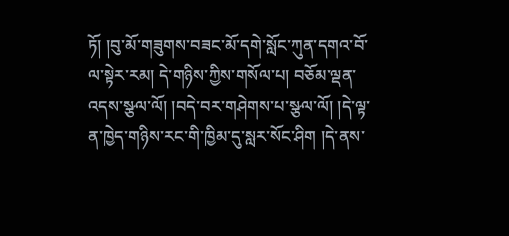ཏོ། །བུ་མོ་གཟུགས་བཟང་མོ་དགེ་སློང་ཀུན་དགའ་བོ་ལ་སྟེར་རམ། དེ་གཉིས་ཀྱིས་གསོལ་པ། བཅོམ་ལྡན་འདས་སྩལ་ལོ། །བདེ་བར་གཤེགས་པ་སྩལ་ལོ། །དེ་ལྟ་ན་ཁྱེད་གཉིས་རང་གི་ཁྱིམ་དུ་སླར་སོང་ཤིག །དེ་ནས་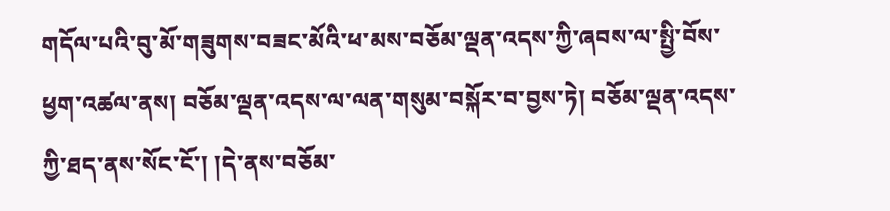གདོལ་པའི་བུ་མོ་གཟུགས་བཟང་མོའི་ཕ་མས་བཅོམ་ལྡན་འདས་ཀྱི་ཞབས་ལ་སྤྱི་བོས་ཕྱག་འཚལ་ནས། བཅོམ་ལྡན་འདས་ལ་ལན་གསུམ་བསྐོར་བ་བྱས་ཏེ། བཅོམ་ལྡན་འདས་ཀྱི་ཐད་ནས་སོང་ངོ་། །དེ་ནས་བཅོམ་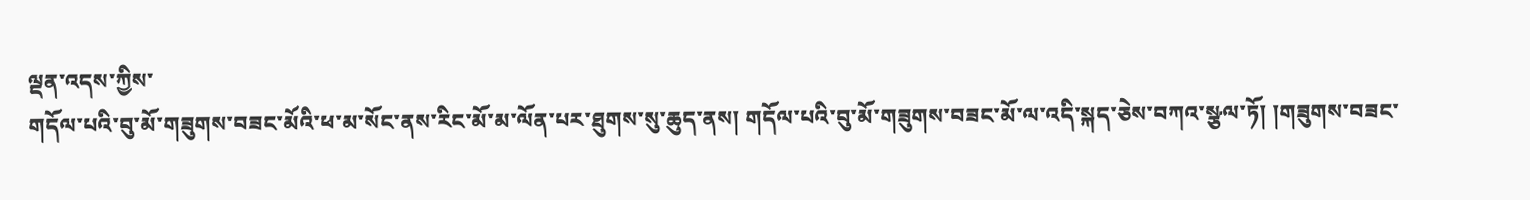ལྡན་འདས་ཀྱིས་
གདོལ་པའི་བུ་མོ་གཟུགས་བཟང་མོའི་ཕ་མ་སོང་ནས་རིང་མོ་མ་ལོན་པར་ཐུགས་སུ་ཆུད་ནས། གདོལ་པའི་བུ་མོ་གཟུགས་བཟང་མོ་ལ་འདི་སྐད་ཅེས་བཀའ་སྩལ་ཏོ། །གཟུགས་བཟང་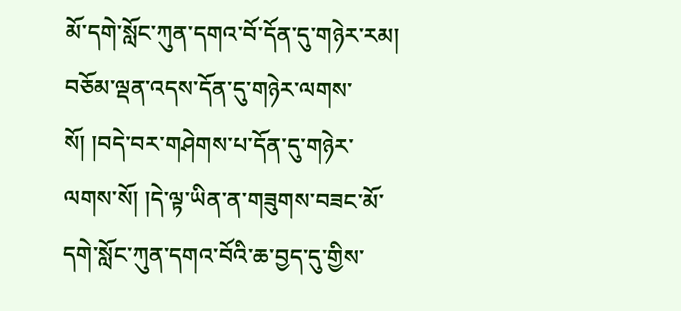མོ་དགེ་སློང་ཀུན་དགའ་བོ་དོན་དུ་གཉེར་རམ། བཅོམ་ལྡན་འདས་དོན་དུ་གཉེར་ལགས་སོ། །བདེ་བར་གཤེགས་པ་དོན་དུ་གཉེར་ལགས་སོ། །དེ་ལྟ་ཡིན་ན་གཟུགས་བཟང་མོ་དགེ་སློང་ཀུན་དགའ་བོའི་ཆ་བྱད་དུ་གྱིས་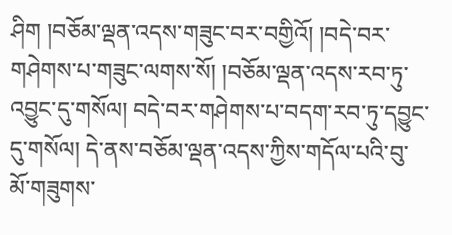ཤིག །བཅོམ་ལྡན་འདས་གཟུང་བར་བགྱིའོ། །བདེ་བར་གཤེགས་པ་གཟུང་ལགས་སོ། །བཅོམ་ལྡན་འདས་རབ་ཏུ་འབྱུང་དུ་གསོལ། བདེ་བར་གཤེགས་པ་བདག་རབ་ཏུ་དབྱུང་དུ་གསོལ། དེ་ནས་བཅོམ་ལྡན་འདས་ཀྱིས་གདོལ་པའི་བུ་མོ་གཟུགས་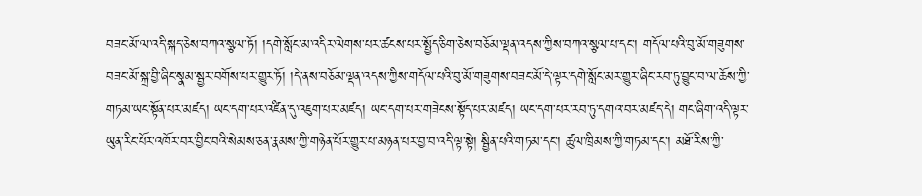བཟང་མོ་ལ་འདི་སྐད་ཅེས་བཀའ་སྩལ་ཏོ། །དགེ་སློང་མ་འདིར་ལེགས་པར་ཚངས་པར་སྤྱོད་ཅིག་ཅེས་བཅོམ་ལྡན་འདས་ཀྱིས་བཀའ་སྩལ་པ་དང་། གདོལ་པའི་བུ་མོ་གཟུགས་བཟང་མོ་སྐྲ་བྱི་ཞིང་སྣམ་སྦྱར་བགོས་པར་གྱུར་ཏོ། །དེ་ནས་བཅོམ་ལྡན་འདས་ཀྱིས་གདོལ་པའི་བུ་མོ་གཟུགས་བཟང་མོ་དེ་ལྟར་དགེ་སློང་མར་གྱུར་ཞིང་རབ་ཏུ་བྱུང་བ་ལ་ཆོས་ཀྱི་གཏམ་ཡང་སྟོན་པར་མཛད། ཡང་དག་པར་འཛིན་དུ་འཇུག་པར་མཛད། ཡང་དག་པར་གཟེངས་སྟོད་པར་མཛད། ཡང་དག་པར་རབ་ཏུ་དགའ་བར་མཛད་དེ། གང་ཞིག་འདི་ལྟར་ཡུན་རིང་པོར་འཁོར་བར་བྱིང་བའི་སེམས་ཅན་རྣམས་ཀྱི་གཉེན་པོར་གྱུར་པ་མཉན་པར་བྱ་བ་འདི་ལྟ་སྟེ། སྦྱིན་པའི་གཏམ་དང་། ཚུལ་ཁྲིམས་ཀྱི་གཏམ་དང་། མཐོ་རིས་ཀྱི་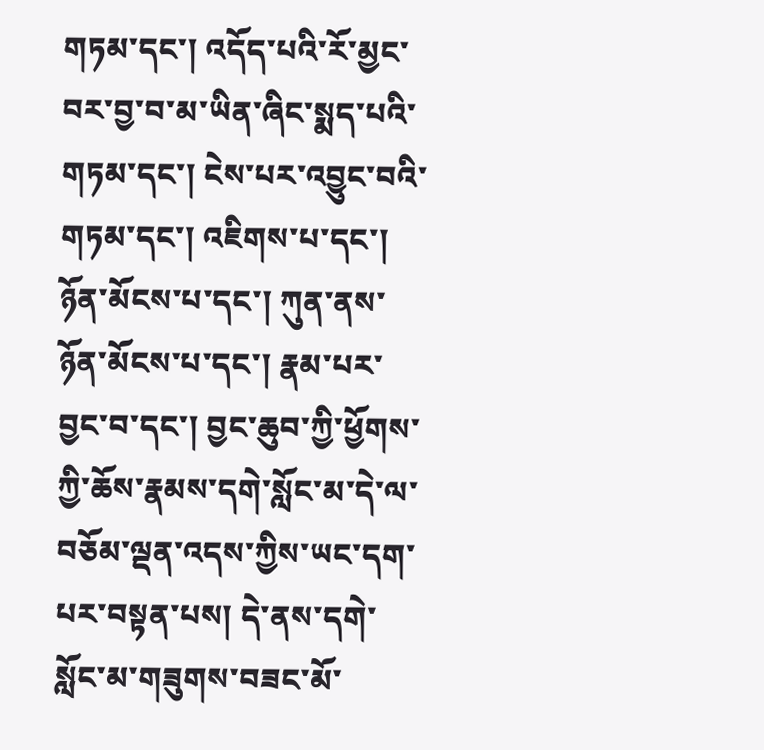གཏམ་དང་། འདོད་པའི་རོ་མྱང་བར་བྱ་བ་མ་ཡིན་ཞིང་སྨད་པའི་གཏམ་དང་། ངེས་པར་འབྱུང་བའི་གཏམ་དང་། འཇིགས་པ་དང་། ཉོན་མོངས་པ་དང་། ཀུན་ནས་ཉོན་མོངས་པ་དང་། རྣམ་པར་བྱང་བ་དང་། བྱང་ཆུབ་ཀྱི་ཕྱོགས་ཀྱི་ཆོས་རྣམས་དགེ་སློང་མ་དེ་ལ་བཅོམ་ལྡན་འདས་ཀྱིས་ཡང་དག་པར་བསྟན་པས། དེ་ནས་དགེ་སློང་མ་གཟུགས་བཟང་མོ་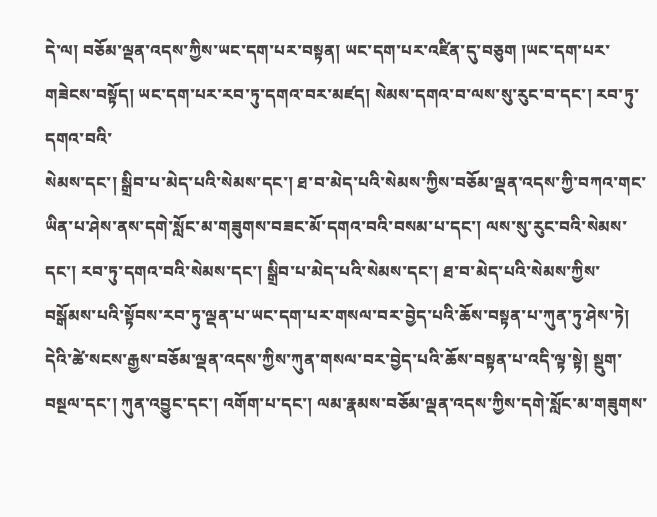དེ་ལ། བཅོམ་ལྡན་འདས་ཀྱིས་ཡང་དག་པར་བསྟན། ཡང་དག་པར་འཛིན་དུ་བཅུག །ཡང་དག་པར་གཟེངས་བསྟོད། ཡང་དག་པར་རབ་ཏུ་དགའ་བར་མཛད། སེམས་དགའ་བ་ལས་སུ་རུང་བ་དང་། རབ་ཏུ་དགའ་བའི་
སེམས་དང་། སྒྲིབ་པ་མེད་པའི་སེམས་དང་། ཐ་བ་མེད་པའི་སེམས་ཀྱིས་བཅོམ་ལྡན་འདས་ཀྱི་བཀའ་གང་ཡིན་པ་ཤེས་ནས་དགེ་སློང་མ་གཟུགས་བཟང་མོ་དགའ་བའི་བསམ་པ་དང་། ལས་སུ་རུང་བའི་སེམས་དང་། རབ་ཏུ་དགའ་བའི་སེམས་དང་། སྒྲིབ་པ་མེད་པའི་སེམས་དང་། ཐ་བ་མེད་པའི་སེམས་ཀྱིས་བསྒོམས་པའི་སྟོབས་རབ་ཏུ་ལྡན་པ་ཡང་དག་པར་གསལ་བར་བྱེད་པའི་ཆོས་བསྟན་པ་ཀུན་ཏུ་ཤེས་ཏེ། དེའི་ཚེ་སངས་རྒྱས་བཅོམ་ལྡན་འདས་ཀྱིས་ཀུན་གསལ་བར་བྱེད་པའི་ཆོས་བསྟན་པ་འདི་ལྟ་སྟེ། སྡུག་བསྔལ་དང་། ཀུན་འབྱུང་དང་། འགོག་པ་དང་། ལམ་རྣམས་བཅོམ་ལྡན་འདས་ཀྱིས་དགེ་སློང་མ་གཟུགས་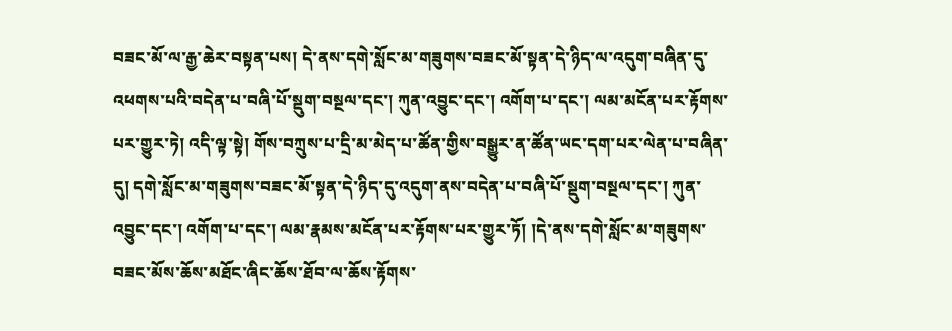བཟང་མོ་ལ་རྒྱ་ཆེར་བསྟན་པས། དེ་ནས་དགེ་སློང་མ་གཟུགས་བཟང་མོ་སྟན་དེ་ཉིད་ལ་འདུག་བཞིན་དུ་འཕགས་པའི་བདེན་པ་བཞི་པོ་སྡུག་བསྔལ་དང་། ཀུན་འབྱུང་དང་། འགོག་པ་དང་། ལམ་མངོན་པར་རྟོགས་པར་གྱུར་ཏེ། འདི་ལྟ་སྟེ། གོས་བཀྲུས་པ་དྲི་མ་མེད་པ་ཚོན་གྱིས་བསྒྱུར་ན་ཚོན་ཡང་དག་པར་ལེན་པ་བཞིན་དུ། དགེ་སློང་མ་གཟུགས་བཟང་མོ་སྟན་དེ་ཉིད་དུ་འདུག་ནས་བདེན་པ་བཞི་པོ་སྡུག་བསྔལ་དང་། ཀུན་འབྱུང་དང་། འགོག་པ་དང་། ལམ་རྣམས་མངོན་པར་རྟོགས་པར་གྱུར་ཏོ། །དེ་ནས་དགེ་སློང་མ་གཟུགས་བཟང་མོས་ཆོས་མཐོང་ཞིང་ཆོས་ཐོབ་ལ་ཆོས་རྟོགས་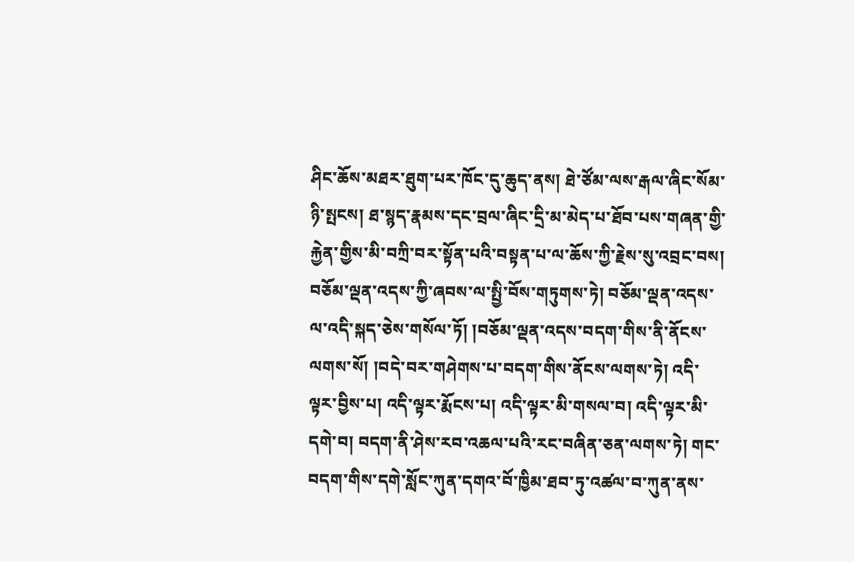ཤིང་ཆོས་མཐར་ཐུག་པར་ཁོང་དུ་ཆུད་ནས། ཐེ་ཙོམ་ལས་རྒལ་ཞིང་སོམ་ཉི་སྤངས། ཐ་སྙད་རྣམས་དང་བྲལ་ཞིང་དྲི་མ་མེད་པ་ཐོབ་པས་གཞན་གྱི་རྐྱེན་གྱིས་མི་བཀྲི་བར་སྟོན་པའི་བསྟན་པ་ལ་ཆོས་ཀྱི་རྗེས་སུ་འབྲང་བས། བཅོམ་ལྡན་འདས་ཀྱི་ཞབས་ལ་སྤྱི་བོས་གཏུགས་ཏེ། བཅོམ་ལྡན་འདས་ལ་འདི་སྐད་ཅེས་གསོལ་ཏོ། །བཅོམ་ལྡན་འདས་བདག་གིས་ནི་ནོངས་ལགས་སོ། །བདེ་བར་གཤེགས་པ་བདག་གིས་ནོངས་ལགས་ཏེ། འདི་ལྟར་བྱིས་པ། འདི་ལྟར་རྨོངས་པ། འདི་ལྟར་མི་གསལ་བ། འདི་ལྟར་མི་དགེ་བ། བདག་ནི་ཤེས་རབ་འཆལ་པའི་རང་བཞིན་ཅན་ལགས་ཏེ། གང་བདག་གིས་དགེ་སློང་ཀུན་དགའ་བོ་ཁྱིམ་ཐབ་ཏུ་འཚལ་བ་ཀུན་ནས་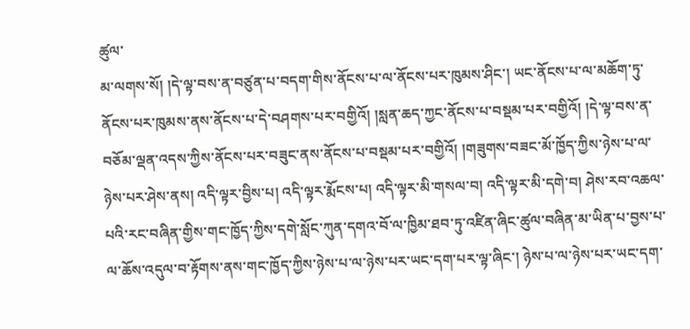ཚུལ་
མ་ལགས་སོ། །དེ་ལྟ་བས་ན་བཙུན་པ་བདག་གིས་ནོངས་པ་ལ་ནོངས་པར་ཁུམས་ཤིང་། ཡང་ནོངས་པ་ལ་མཆོག་ཏུ་ནོངས་པར་ཁུམས་ནས་ནོངས་པ་དེ་བཤགས་པར་བགྱིའོ། །སླན་ཆད་ཀྱང་ནོངས་པ་བསྡམ་པར་བགྱིའོ། །དེ་ལྟ་བས་ན་བཅོམ་ལྡན་འདས་ཀྱིས་ནོངས་པར་བཟུང་ནས་ནོངས་པ་བསྡམ་པར་བགྱིའོ། །གཟུགས་བཟང་མོ་ཁྱོད་ཀྱིས་ཉེས་པ་ལ་ཉེས་པར་ཤེས་ནས། འདི་ལྟར་བྱིས་པ། འདི་ལྟར་རྨོངས་པ། འདི་ལྟར་མི་གསལ་བ། འདི་ལྟར་མི་དགེ་བ། ཤེས་རབ་འཆལ་པའི་རང་བཞིན་གྱིས་གང་ཁྱོད་ཀྱིས་དགེ་སློང་ཀུན་དགའ་བོ་ལ་ཁྱིམ་ཐབ་ཏུ་འཛིན་ཞིང་ཚུལ་བཞིན་མ་ཡིན་པ་བྱས་པ་ལ་ཆོས་འདུལ་བ་རྟོགས་ནས་གང་ཁྱོད་ཀྱིས་ཉེས་པ་ལ་ཉེས་པར་ཡང་དག་པར་ལྟ་ཞིང་། ཉེས་པ་ལ་ཉེས་པར་ཡང་དག་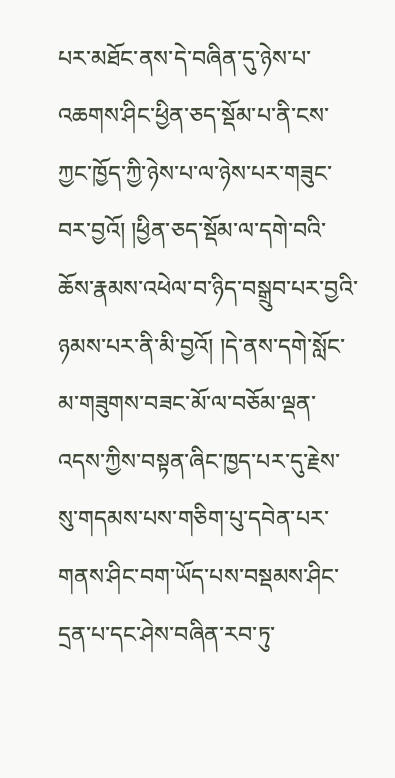པར་མཐོང་ནས་དེ་བཞིན་དུ་ཉེས་པ་འཆགས་ཤིང་ཕྱིན་ཅད་སྡོམ་པ་ནི་ངས་ཀྱང་ཁྱོད་ཀྱི་ཉེས་པ་ལ་ཉེས་པར་གཟུང་བར་བྱའོ། །ཕྱིན་ཅད་སྡོམ་ལ་དགེ་བའི་ཆོས་རྣམས་འཕེལ་བ་ཉིད་བསྒྲུབ་པར་བྱའི་ཉམས་པར་ནི་མི་བྱའོ། །དེ་ནས་དགེ་སློང་མ་གཟུགས་བཟང་མོ་ལ་བཅོམ་ལྡན་འདས་ཀྱིས་བསྟན་ཞིང་ཁྱད་པར་དུ་རྗེས་སུ་གདམས་པས་གཅིག་པུ་དབེན་པར་གནས་ཤིང་བག་ཡོད་པས་བསྡམས་ཤིང་དྲན་པ་དང་ཤེས་བཞིན་རབ་ཏུ་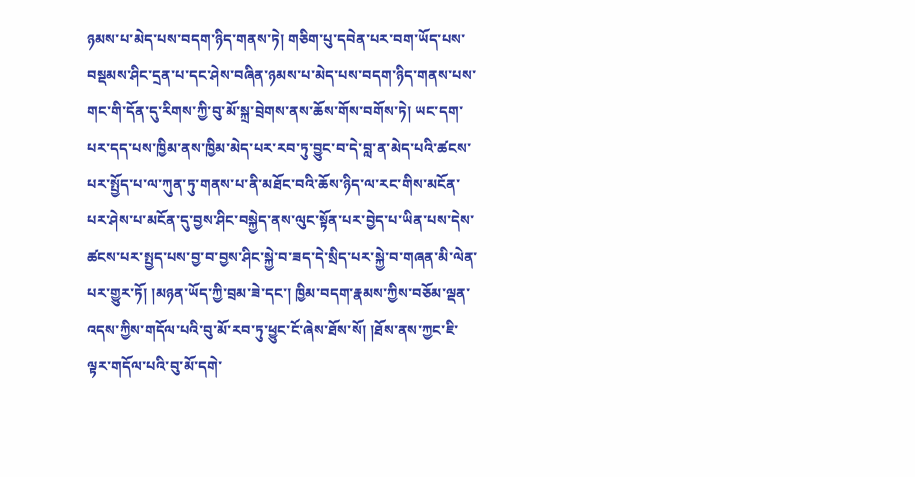ཉམས་པ་མེད་པས་བདག་ཉིད་གནས་ཏེ། གཅིག་པུ་དབེན་པར་བག་ཡོད་པས་བསྡམས་ཤིང་དྲན་པ་དང་ཤེས་བཞིན་ཉམས་པ་མེད་པས་བདག་ཉིད་གནས་པས་གང་གི་དོན་དུ་རིགས་ཀྱི་བུ་མོ་སྐྲ་བྲེགས་ནས་ཆོས་གོས་བགོས་ཏེ། ཡང་དག་པར་དད་པས་ཁྱིམ་ནས་ཁྱིམ་མེད་པར་རབ་ཏུ་བྱུང་བ་དེ་བླ་ན་མེད་པའི་ཚངས་པར་སྤྱོད་པ་ལ་ཀུན་ཏུ་གནས་པ་ནི་མཐོང་བའི་ཆོས་ཉིད་ལ་རང་གིས་མངོན་པར་ཤེས་པ་མངོན་དུ་བྱས་ཤིང་བསྐྱེད་ནས་ལུང་སྟོན་པར་བྱེད་པ་ཡིན་པས་དེས་ཚངས་པར་སྤྱད་པས་བྱ་བ་བྱས་ཤིང་སྐྱེ་བ་ཟད་དེ་སྲིད་པར་སྐྱེ་བ་གཞན་མི་ལེན་པར་གྱུར་ཏོ། །མཉན་ཡོད་ཀྱི་བྲམ་ཟེ་དང་། ཁྱིམ་བདག་རྣམས་ཀྱིས་བཅོམ་ལྡན་འདས་ཀྱིས་གདོལ་པའི་བུ་མོ་རབ་ཏུ་ཕྱུང་ངོ་ཞེས་ཐོས་སོ། །ཐོས་ནས་ཀྱང་ཇི་ལྟར་གདོལ་པའི་བུ་མོ་དགེ་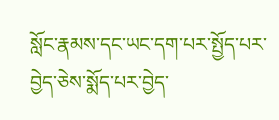སློང་རྣམས་དང་ཡང་དག་པར་སྤྱོད་པར་བྱེད་ཅེས་སྨོད་པར་བྱེད་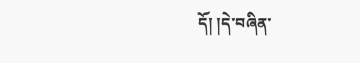དོ། །དེ་བཞིན་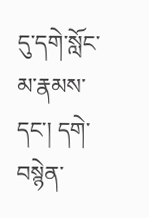དུ་དགེ་སློང་མ་རྣམས་དང་། དགེ་བསྙེན་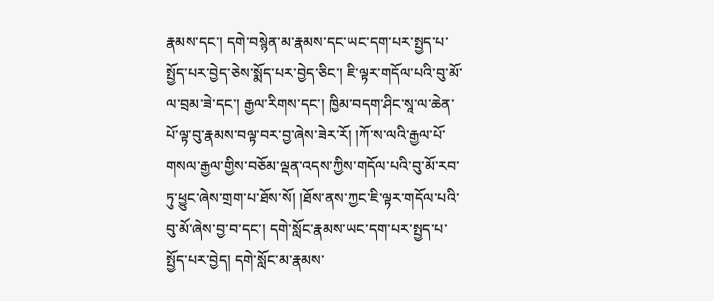རྣམས་དང་། དགེ་བསྙེན་མ་རྣམས་དང་ཡང་དག་པར་སྤྱད་པ་སྤྱོད་པར་བྱེད་ཅེས་སྨོད་པར་བྱེད་ཅིང་། ཇི་ལྟར་གདོལ་པའི་བུ་མོ་ལ་བྲམ་ཟེ་དང་། རྒྱལ་རིགས་དང་། ཁྱིམ་བདག་ཤིང་སཱ་ལ་ཆེན་པོ་ལྟ་བུ་རྣམས་བལྟ་བར་བྱ་ཞེས་ཟེར་རོ། །ཀོ་ས་ལའི་རྒྱལ་པོ་གསལ་རྒྱལ་གྱིས་བཅོམ་ལྡན་འདས་ཀྱིས་གདོལ་པའི་བུ་མོ་རབ་ཏུ་ཕྱུང་ཞེས་གྲག་པ་ཐོས་སོ། །ཐོས་ནས་ཀྱང་ཇི་ལྟར་གདོལ་པའི་བུ་མོ་ཞེས་བྱ་བ་དང་། དགེ་སློང་རྣམས་ཡང་དག་པར་སྤྱད་པ་སྤྱོད་པར་བྱེད། དགེ་སློང་མ་རྣམས་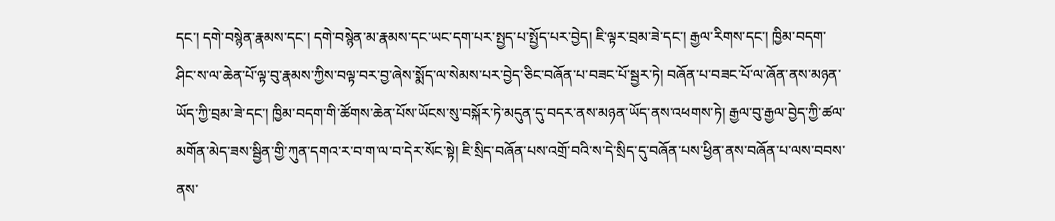དང་། དགེ་བསྙེན་རྣམས་དང་། དགེ་བསྙེན་མ་རྣམས་དང་ཡང་དག་པར་སྤྱད་པ་སྤྱོད་པར་བྱེད། ཇི་ལྟར་བྲམ་ཟེ་དང་། རྒྱལ་རིགས་དང་། ཁྱིམ་བདག་ཤིང་ས་ལ་ཆེན་པོ་ལྟ་བུ་རྣམས་ཀྱིས་བལྟ་བར་བྱ་ཞེས་སྨོད་ལ་སེམས་པར་བྱེད་ཅིང་བཞོན་པ་བཟང་པོ་སྦྱར་ཏེ། བཞོན་པ་བཟང་པོ་ལ་ཞོན་ནས་མཉན་ཡོད་ཀྱི་བྲམ་ཟེ་དང་། ཁྱིམ་བདག་གི་ཚོགས་ཆེན་པོས་ཡོངས་སུ་བསྐོར་ཏེ་མདུན་དུ་བདར་ནས་མཉན་ཡོད་ནས་འཕགས་ཏེ། རྒྱལ་བུ་རྒྱལ་བྱེད་ཀྱི་ཚལ་མགོན་མེད་ཟས་སྦྱིན་གྱི་ཀུན་དགའ་ར་བ་ག་ལ་བ་དེར་སོང་སྟེ། ཇི་སྲིད་བཞོན་པས་འགྲོ་བའི་ས་དེ་སྲིད་དུ་བཞོན་པས་ཕྱིན་ནས་བཞོན་པ་ལས་བབས་ནས་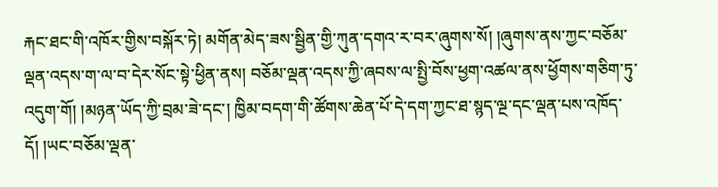རྐང་ཐང་གི་འཁོར་གྱིས་བསྐོར་ཏེ། མགོན་མེད་ཟས་སྦྱིན་གྱི་ཀུན་དགའ་ར་བར་ཞུགས་སོ། །ཞུགས་ནས་ཀྱང་བཅོམ་ལྡན་འདས་ག་ལ་བ་དེར་སོང་སྟེ་ཕྱིན་ནས། བཅོམ་ལྡན་འདས་ཀྱི་ཞབས་ལ་སྤྱི་བོས་ཕྱག་འཚལ་ནས་ཕྱོགས་གཅིག་ཏུ་འདུག་གོ། །མཉན་ཡོད་ཀྱི་བྲམ་ཟེ་དང་། ཁྱིམ་བདག་གི་ཚོགས་ཆེན་པོ་དེ་དག་ཀྱང་ཐ་སྙད་ལྔ་དང་ལྡན་པས་འཁོད་དོ། །ཡང་བཅོམ་ལྡན་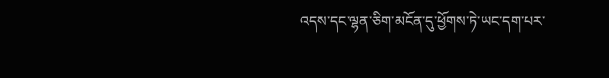འདས་དང་ལྷན་ཅིག་མངོན་དུ་ཕྱོགས་ཏེ་ཡང་དག་པར་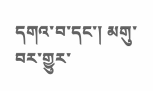དགའ་བ་དང་། མགུ་བར་གྱུར་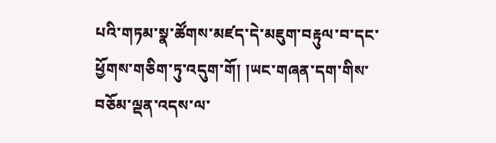པའི་གཏམ་སྣ་ཚོགས་མཛད་དེ་མཇུག་བརྟུལ་བ་དང་ཕྱོགས་གཅིག་ཏུ་འདུག་གོ། །ཡང་གཞན་དག་གིས་བཅོམ་ལྡན་འདས་ལ་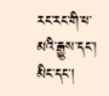རང་རང་གི་ཕ་མའི་རྒྱུས་དང་། མིང་དང་།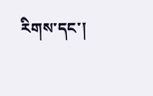རིགས་དང་།